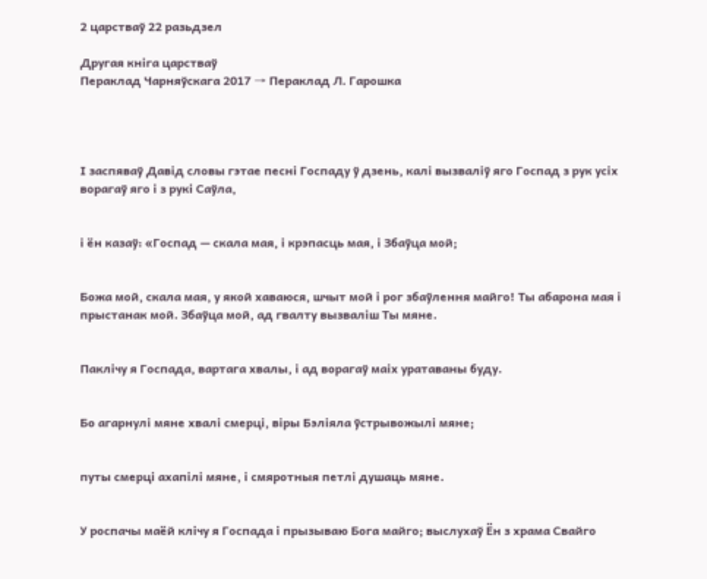2 царстваў 22 разьдзел

Другая кніга царстваў
Пераклад Чарняўскага 2017 → Пераклад Л. Гарошка




І заспяваў Давід словы гэтае песні Госпаду ў дзень, калі вызваліў яго Госпад з рук усіх ворагаў яго і з рукі Саўла,


і ён казаў: «Госпад — скала мая, і крэпасць мая, і Збаўца мой;


Божа мой, скала мая, у якой хаваюся, шчыт мой і рог збаўлення майго! Ты абарона мая і прыстанак мой. Збаўца мой, ад гвалту вызваліш Ты мяне.


Паклічу я Госпада, вартага хвалы, і ад ворагаў маіх уратаваны буду.


Бо агарнулі мяне хвалі смерці, віры Бэліяла ўстрывожылі мяне;


путы смерці ахапілі мяне, і смяротныя петлі душаць мяне.


У роспачы маёй клічу я Госпада і прызываю Бога майго; выслухаў Ён з храма Свайго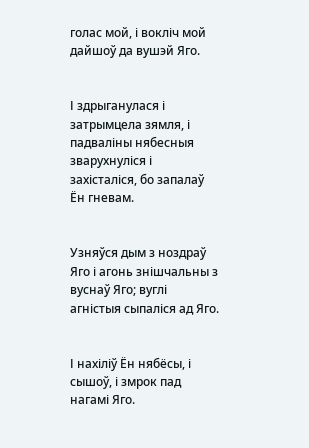голас мой, і вокліч мой дайшоў да вушэй Яго.


І здрыганулася і затрымцела зямля, і падваліны нябесныя зварухнуліся і захісталіся, бо запалаў Ён гневам.


Узняўся дым з ноздраў Яго і агонь знішчальны з вуснаў Яго; вуглі агністыя сыпаліся ад Яго.


І нахіліў Ён нябёсы, і сышоў, і змрок пад нагамі Яго.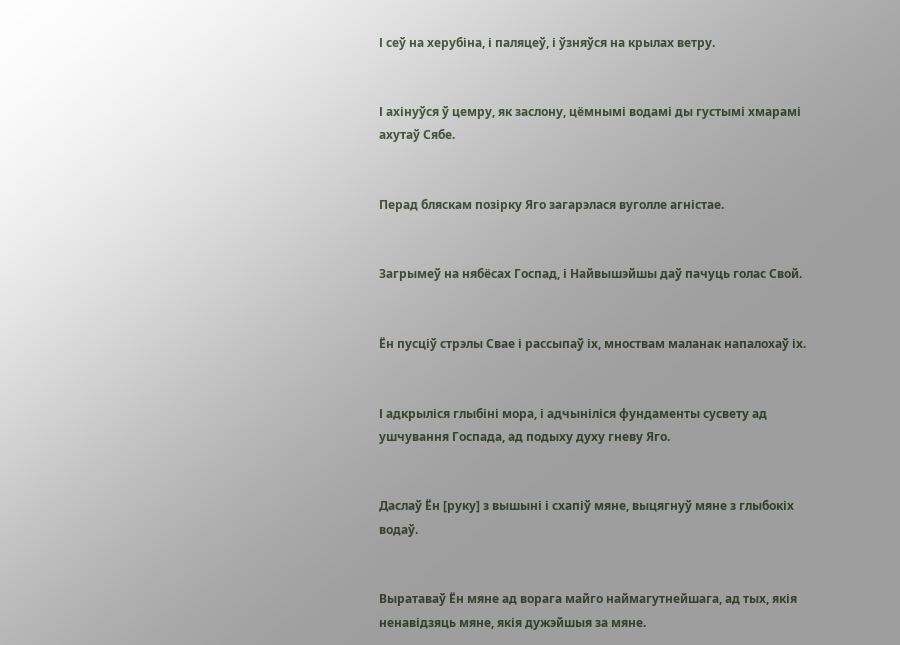І сеў на херубіна, і паляцеў, і ўзняўся на крылах ветру.


І ахінуўся ў цемру, як заслону, цёмнымі водамі ды густымі хмарамі ахутаў Сябе.


Перад бляскам позірку Яго загарэлася вуголле агністае.


Загрымеў на нябёсах Госпад, і Найвышэйшы даў пачуць голас Свой.


Ён пусціў стрэлы Свае і рассыпаў іх, мноствам маланак напалохаў іх.


І адкрыліся глыбіні мора, і адчыніліся фундаменты сусвету ад ушчування Госпада, ад подыху духу гневу Яго.


Даслаў Ён [руку] з вышыні і схапіў мяне, выцягнуў мяне з глыбокіх водаў.


Выратаваў Ён мяне ад ворага майго наймагутнейшага, ад тых, якія ненавідзяць мяне, якія дужэйшыя за мяне.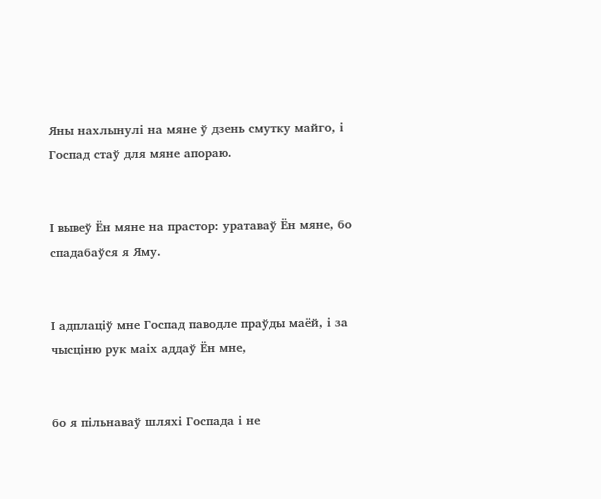Яны нахлынулі на мяне ў дзень смутку майго, і Госпад стаў для мяне апораю.


І вывеў Ён мяне на прастор: уратаваў Ён мяне, бо спадабаўся я Яму.


І адплаціў мне Госпад паводле праўды маёй, і за чысціню рук маіх аддаў Ён мне,


бо я пільнаваў шляхі Госпада і не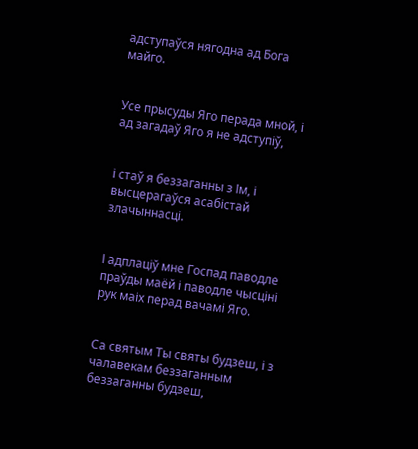адступаўся нягодна ад Бога майго.


Усе прысуды Яго перада мной, і ад загадаў Яго я не адступіў,


і стаў я беззаганны з Ім, і высцерагаўся асабістай злачыннасці.


І адплаціў мне Госпад паводле праўды маёй і паводле чысціні рук маіх перад вачамі Яго.


Са святым Ты святы будзеш, і з чалавекам беззаганным беззаганны будзеш,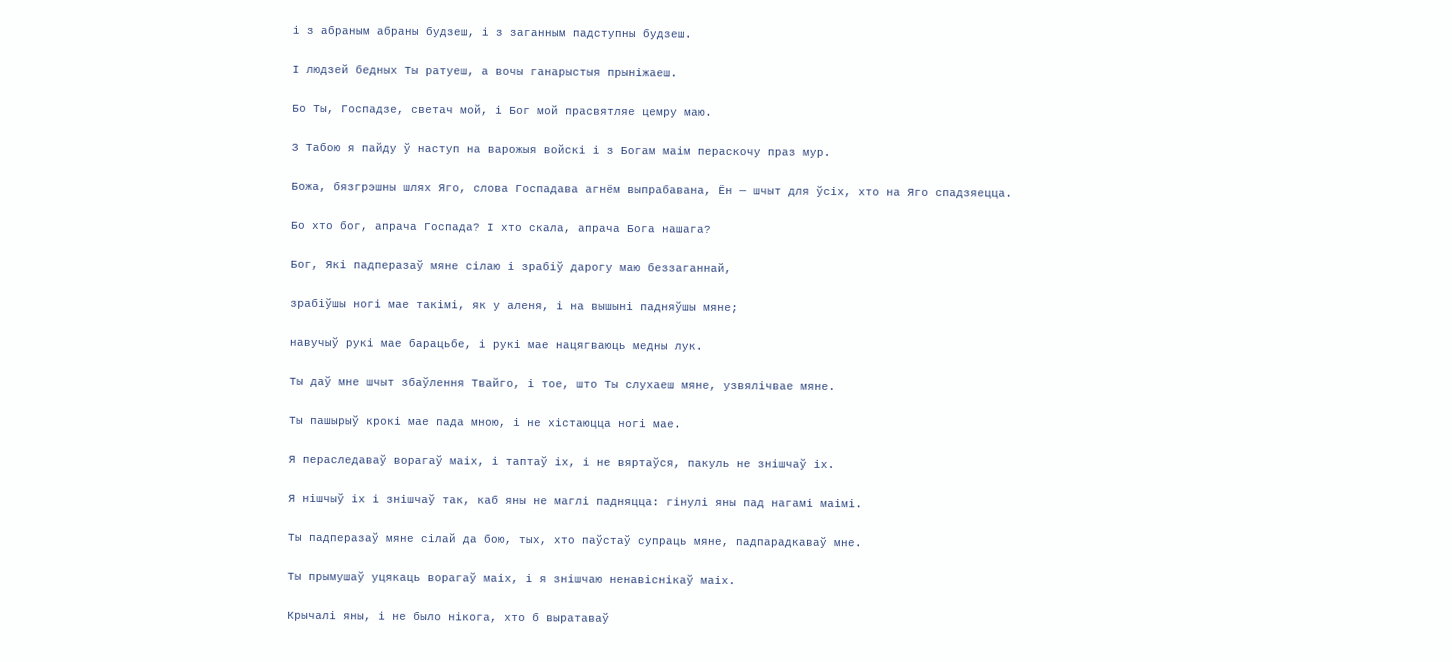і з абраным абраны будзеш, і з заганным падступны будзеш.


І людзей бедных Ты ратуеш, а вочы ганарыстыя прыніжаеш.


Бо Ты, Госпадзе, светач мой, і Бог мой прасвятляе цемру маю.


З Табою я пайду ў наступ на варожыя войскі і з Богам маім пераскочу праз мур.


Божа, бязгрэшны шлях Яго, слова Госпадава агнём выпрабавана, Ён — шчыт для ўсіх, хто на Яго спадзяецца.


Бо хто бог, апрача Госпада? І хто скала, апрача Бога нашага?


Бог, Які падперазаў мяне сілаю і зрабіў дарогу маю беззаганнай,


зрабіўшы ногі мае такімі, як у аленя, і на вышыні падняўшы мяне;


навучыў рукі мае барацьбе, і рукі мае нацягваюць медны лук.


Ты даў мне шчыт збаўлення Твайго, і тое, што Ты слухаеш мяне, узвялічвае мяне.


Ты пашырыў крокі мае пада мною, і не хістаюцца ногі мае.


Я пераследаваў ворагаў маіх, і таптаў іх, і не вяртаўся, пакуль не знішчаў іх.


Я нішчыў іх і знішчаў так, каб яны не маглі падняцца: гінулі яны пад нагамі маімі.


Ты падперазаў мяне сілай да бою, тых, хто паўстаў супраць мяне, падпарадкаваў мне.


Ты прымушаў уцякаць ворагаў маіх, і я знішчаю ненавіснікаў маіх.


Крычалі яны, і не было нікога, хто б выратаваў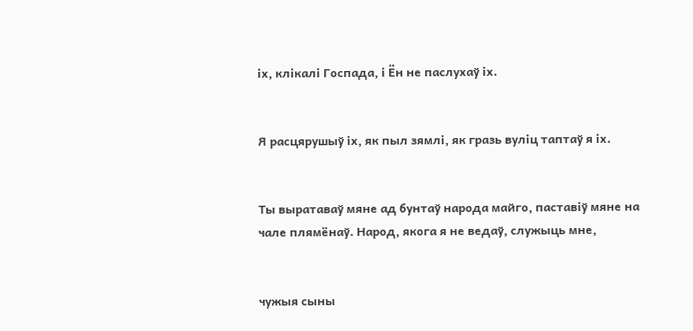іх, клікалі Госпада, і Ён не паслухаў іх.


Я расцярушыў іх, як пыл зямлі, як гразь вуліц таптаў я іх.


Ты выратаваў мяне ад бунтаў народа майго, паставіў мяне на чале плямёнаў. Народ, якога я не ведаў, служыць мне,


чужыя сыны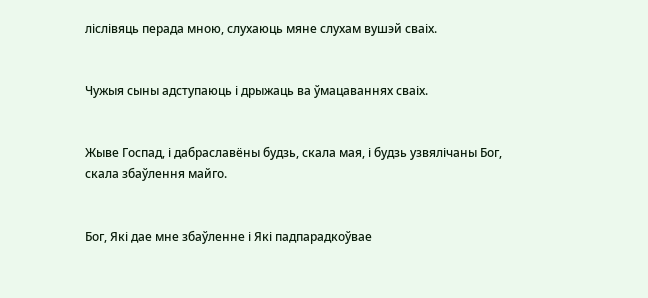ліслівяць перада мною, слухаюць мяне слухам вушэй сваіх.


Чужыя сыны адступаюць і дрыжаць ва ўмацаваннях сваіх.


Жыве Госпад, і дабраславёны будзь, скала мая, і будзь узвялічаны Бог, скала збаўлення майго.


Бог, Які дае мне збаўленне і Які падпарадкоўвае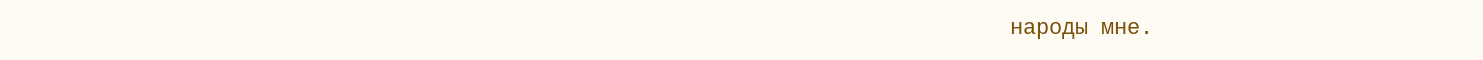народы мне.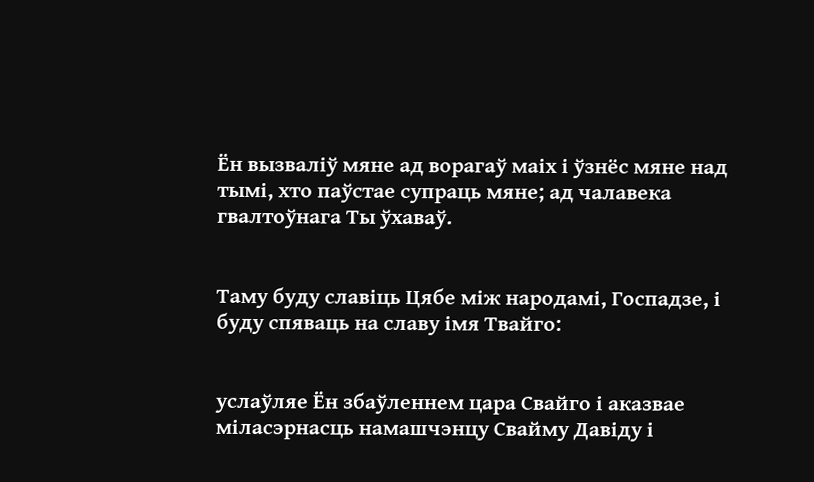Ён вызваліў мяне ад ворагаў маіх і ўзнёс мяне над тымі, хто паўстае супраць мяне; ад чалавека гвалтоўнага Ты ўхаваў.


Таму буду славіць Цябе між народамі, Госпадзе, і буду спяваць на славу імя Твайго:


услаўляе Ён збаўленнем цара Свайго і аказвае міласэрнасць намашчэнцу Свайму Давіду і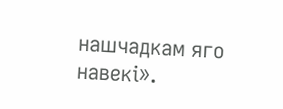нашчадкам яго навекі».